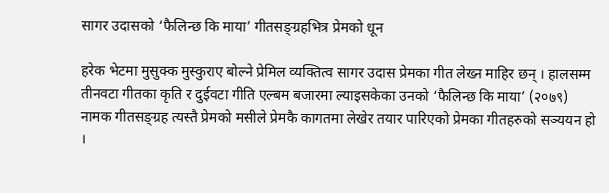सागर उदासको ‘फैलिन्छ कि माया’ गीतसङ्ग्रहभित्र प्रेमको धून

हरेक भेटमा मुसुक्क मुस्कुराए बोल्ने प्रेमिल व्यक्तित्व सागर उदास प्रेमका गीत लेख्न माहिर छन् । हालसम्म तीनवटा गीतका कृति र दुईवटा गीति एल्बम बजारमा ल्याइसकेका उनको ‘फैलिन्छ कि माया’ (२०७९) नामक गीतसङ्ग्रह त्यस्तै प्रेमको मसीले प्रेमकै कागतमा लेखेर तयार पारिएको प्रेमका गीतहरुको सञ्ययन हो ।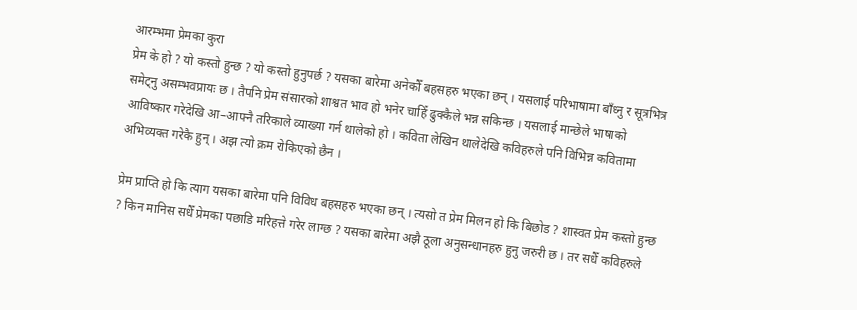आरम्भमा प्रेमका कुरा
प्रेम के हो ? यो कस्तो हुन्छ ? यो कस्तो हुनुपर्छ ? यसका बारेमा अनेकौँ बहसहरु भएका छन् । यसलाई परिभाषामा बाँध्नु र सूत्रभित्र समेट्नु असम्भवप्रायः छ । तैपनि प्रेम संसारको शाश्वत भाव हो भनेर चाहिँ ढुक्कैले भन्न सकिन्छ । यसलाई मान्छेले भाषाको आविष्कार गरेदेखि आ–आफ्नै तरिकाले व्याख्या गर्न थालेको हो । कविता लेखिन थालेदेखि कविहरुले पनि विभिन्न कवितामा अभिव्यक्त गरेकै हुन् । अझ त्यो क्रम रोकिएको छैन ।

प्रेम प्राप्ति हो कि त्याग यसका बारेमा पनि विविध बहसहरु भएका छन् । त्यसो त प्रेम मिलन हो कि बिछोड ? शास्वत प्रेम कस्तो हुन्छ ? किन मानिस सधैँ प्रेमका पछाडि मरिहत्ते गरेर लाग्छ ? यसका बारेमा अझै ठूला अनुसन्धानहरु हुनु जरुरी छ । तर सधैँ कविहरुले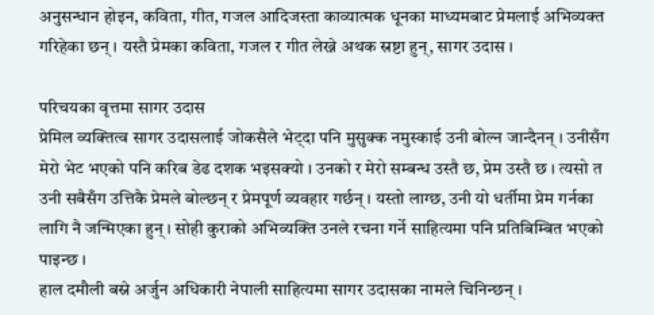अनुसन्धान होइन, कविता, गीत, गजल आदिजस्ता काव्यात्मक धूनका माध्यमबाट प्रेमलाई अभिव्यक्त गरिहेका छन् । यस्तै प्रेमका कविता, गजल र गीत लेख्ने अथक स्रष्टा हुन्, सागर उदास ।

परिचयका वृत्तमा सागर उदास
प्रेमिल व्यक्तित्व सागर उदासलाई जोकसैले भेट्दा पनि मुसुक्क नमुस्काई उनी बोल्न जान्दैनन् । उनीसँग मेरो भेट भएको पनि करिब डेढ दशक भइसक्यो । उनको र मेरो सम्बन्ध उस्तै छ, प्रेम उस्तै छ । त्यसो त उनी सबैसँग उत्तिकै प्रेमले बोल्छन् र प्रेमपूर्ण व्यवहार गर्छन् । यस्तो लाग्छ, उनी यो धर्तीमा प्रेम गर्नका लागि नै जन्मिएका हुन् । सोही कुराको अभिव्यक्ति उनले रचना गर्ने साहित्यमा पनि प्रतिबिम्बित भएको पाइन्छ ।
हाल दमौली बस्ने अर्जुन अधिकारी नेपाली साहित्यमा सागर उदासका नामले चिनिन्छन् ।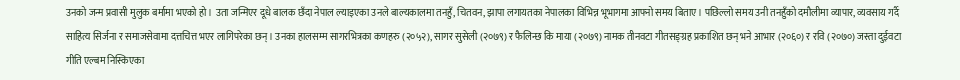उनको जन्म प्रवासी मुलुक बर्मामा भएको हो । उता जन्मिएर दूधे बालक छँदा नेपाल ल्याइएका उनले बाल्यकालमा तनहुँ, चितवन, झापा लगायतका नेपालका विभिन्न भूभागमा आफ्नो समय बिताए । पछिल्लो समय उनी तनहुँको दमौलीमा व्यापार, व्यवसाय गर्दै साहित्य सिर्जना र समाजसेवामा दत्तचित्त भएर लागिपरेका छन् । उनका हालसम्म सागरभित्रका कणहरु (२०५२), सागर सुसेली (२०७९) र फैलिन्छ कि माया (२०७९) नामक तीनवटा गीतसङ्ग्रह प्रकाशित छन् भने आभार (२०६०) र रवि (२०७०) जस्ता दुईवटा गीति एल्बम निस्किएका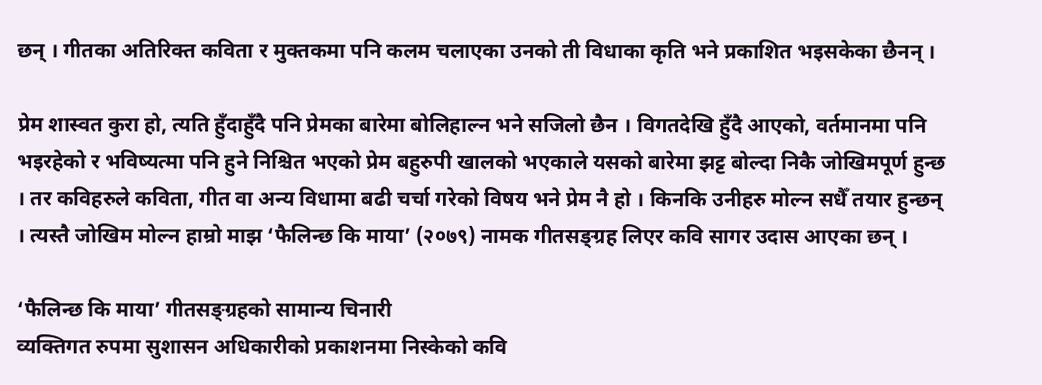छन् । गीतका अतिरिक्त कविता र मुक्तकमा पनि कलम चलाएका उनको ती विधाका कृति भने प्रकाशित भइसकेका छैनन् ।

प्रेम शास्वत कुरा हो, त्यति हुँदाहुँदै पनि प्रेमका बारेमा बोलिहाल्न भने सजिलो छैन । विगतदेखि हुँदै आएको, वर्तमानमा पनि भइरहेको र भविष्यत्मा पनि हुने निश्चित भएको प्रेम बहुरुपी खालको भएकाले यसको बारेमा झट्ट बोल्दा निकै जोखिमपूर्ण हुन्छ । तर कविहरुले कविता, गीत वा अन्य विधामा बढी चर्चा गरेको विषय भने प्रेम नै हो । किनकि उनीहरु मोल्न सधैँ तयार हुन्छन् । त्यस्तै जोखिम मोल्न हाम्रो माझ ‘फैलिन्छ कि माया’ (२०७९) नामक गीतसङ्ग्रह लिएर कवि सागर उदास आएका छन् ।

‘फैलिन्छ कि माया’ गीतसङ्ग्रहको सामान्य चिनारी
व्यक्तिगत रुपमा सुशासन अधिकारीको प्रकाशनमा निस्केको कवि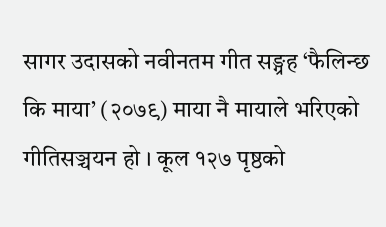सागर उदासको नवीनतम गीत सङ्ग्रह ‘फैलिन्छ कि माया’ (२०७९) माया नै मायाले भरिएको गीतिसञ्चयन हो । कूल १२७ पृष्ठको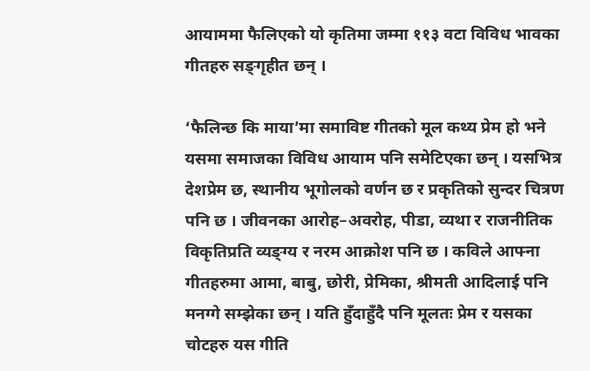आयाममा फैलिएको यो कृतिमा जम्मा ११३ वटा विविध भावका गीतहरु सङ्गृहीत छन् ।

‘फैलिन्छ कि माया’मा समाविष्ट गीतको मूल कथ्य प्रेम हो भने यसमा समाजका विविध आयाम पनि समेटिएका छन् । यसभित्र देशप्रेम छ, स्थानीय भूगोलको वर्णन छ र प्रकृतिको सुन्दर चित्रण पनि छ । जीवनका आरोह–अवरोह, पीडा, व्यथा र राजनीतिक विकृतिप्रति व्यङ्ग्य र नरम आक्रोश पनि छ । कविले आफ्ना गीतहरुमा आमा, बाबु, छोरी, प्रेमिका, श्रीमती आदिलाई पनि मनग्गे सम्झेका छन् । यति हुँदाहुँदै पनि मूलतः प्रेम र यसका चोटहरु यस गीति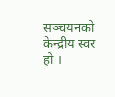सञ्चयनको केन्द्रीय स्वर हो ।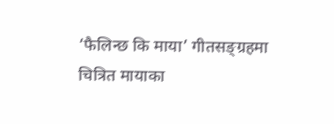‘फैलिन्छ कि माया’ गीतसङ्ग्रहमा चित्रित मायाका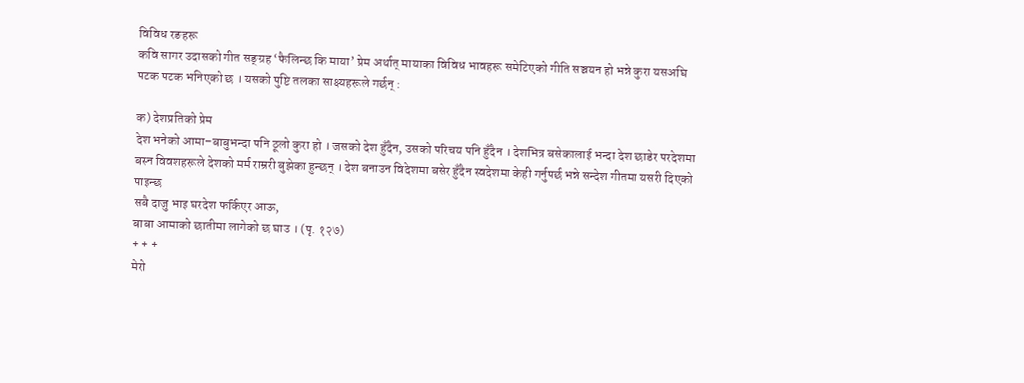विविध रङहरू
कवि सागर उदासको गीत सङ्ग्रह ‘फैलिन्छ कि माया’ प्रेम अर्थात् मायाका विविध भावहरू समेटिएको गीति सञ्चयन हो भन्ने कुरा यसअघि पटक पटक भनिएको छ । यसको पुष्टि तलका साक्ष्यहरूले गर्छन् :

क) देशप्रतिको प्रेम
देश भनेको आमा–बाबुभन्दा पनि ठूलो कुरा हो । जसको देश हुँदैन, उसको परिचय पनि हुँदैन । देशभित्र बसेकालाई भन्दा देश छाडेर परदेशमा बस्न विवशहरूले देशको मर्म राम्ररी बुझेका हुन्छन् । देश बनाउन विदेशमा बसेर हुँदैन स्वदेशमा केही गर्नुपर्छ भन्ने सन्देश गीतमा यसरी दिएको पाइन्छ
सबै दाजु भाइ घरदेश फर्किएर आऊ,
बाबा आमाको छातीमा लागेको छ घाउ । (पृ. १२७)
+ + +
मेरो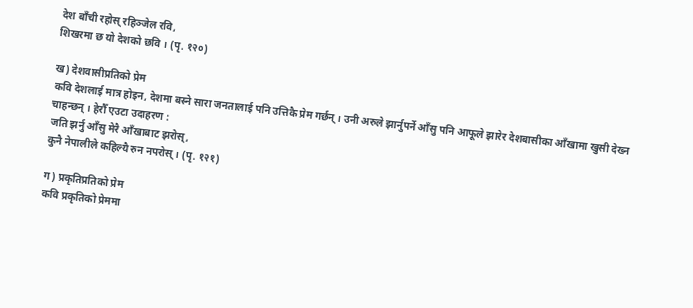देश बाँची रहोस् रहिञ्जेल रवि,
शिखरमा छ यो देशको छवि । (पृ. १२०)

ख) देशवासीप्रतिको प्रेम
कवि देशलाई मात्र होइन, देशमा बस्ने सारा जनतालाई पनि उत्तिकै प्रेम गर्छन् । उनी अरुले झार्नुपर्ने आँसु पनि आफूले झारेर देशबासीका आँखामा खुसी देख्न चाहन्छन् । हेरौँ एउटा उदाहरण :
जति झर्नु आँसु मेरै आँखाबाट झरोस्,
कुनै नेपालीले कहिल्यै रुन नपरोस् । (पृ. १२१)

ग) प्रकृतिप्रतिको प्रेम
कवि प्रकृतिको प्रेममा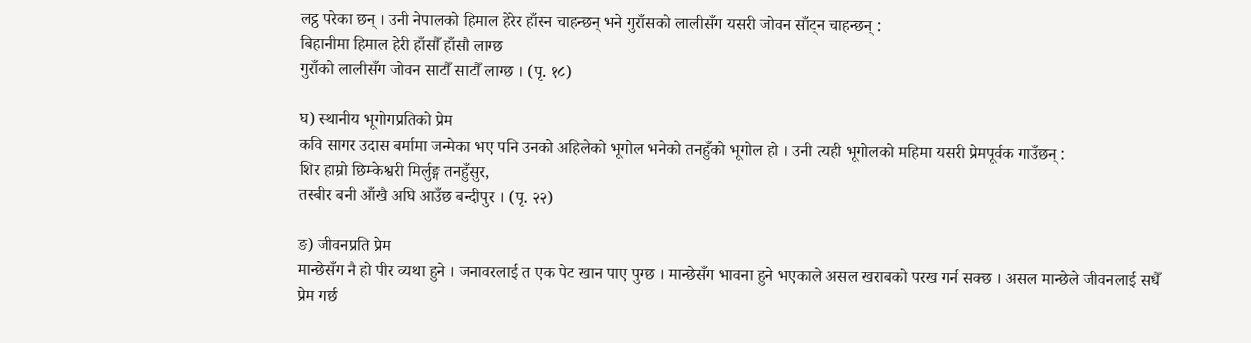लट्ठ परेका छन् । उनी नेपालको हिमाल हेरेर हाँस्न चाहन्छन् भने गुराँसको लालीसँग यसरी जोवन साँट्न चाहन्छन् :
बिहानीमा हिमाल हेरी हाँसौँ हाँसौ लाग्छ
गुराँको लालीसँग जोवन साटौँ साटौँ लाग्छ । (पृ. १८)

घ) स्थानीय भूगोगप्रतिको प्रेम
कवि सागर उदास बर्मामा जन्मेका भए पनि उनको अहिलेको भूगोल भनेको तनहुँको भूगोल हो । उनी त्यही भूगोलको महिमा यसरी प्रेमपूर्वक गाउँछन् :
शिर हाम्रो छिम्केश्वरी मिर्लुङ्ग तनहुँसुर,
तस्बीर बनी आँखै अघि आउँछ बन्दीपुर । (पृ. २२)

ङ) जीवनप्रति प्रेम
मान्छेसँग नै हो पीर व्यथा हुने । जनावरलाई त एक पेट खान पाए पुग्छ । मान्छेसँग भावना हुने भएकाले असल खराबको परख गर्न सक्छ । असल मान्छेले जीवनलाई सधैँ प्रेम गर्छ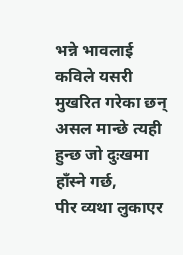भन्ने भावलाई कविले यसरी मुखरित गरेका छन्
असल मान्छे त्यही हुन्छ जो दुःखमा हाँस्ने गर्छ,
पीर व्यथा लुकाएर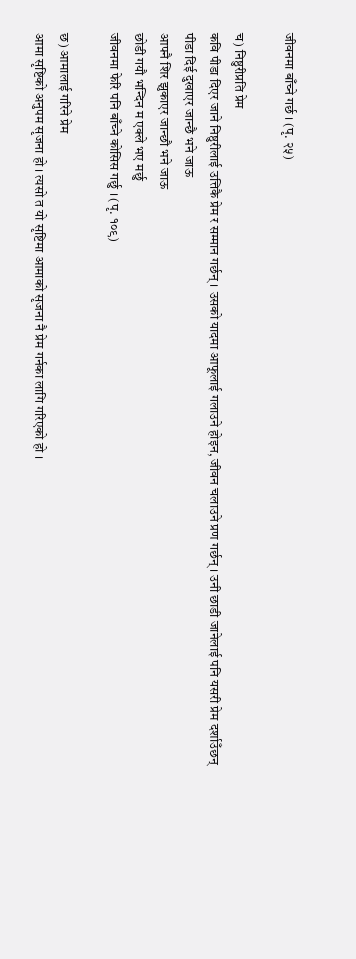जीवनमा बाँच्ने गर्छ । (पृ. २५)

च) निष्ठुरीप्रति प्रेम
कवि पीडा दिएर जाने निष्ठुरीलाई उत्तिकै प्रेम र सम्मान गर्छन् । उसको यादमा आफूलाई गलाउने होइन, जीवन चलाउने प्रण गर्छन् । उनी छाडी जानेलाई पनि यसरी प्रेम दर्शाउँछन्
पीडा दिई दुखाएर जान्छै भने जाऊ
आफ्नै शिर झुकाएर जान्छौ भने जाऊ
छोडी गयौ भन्दिन म एक्ले भए मर्छु
जीवनमा फेरि पनि बाँच्ने कोसिस गर्छु । (पृ. १०९)

छ) आमालाई गरिने प्रेम
आमा सृष्टिको अनुपम सृजना हो । त्यसो त यो सृष्टिमा आमाको सृजना नै प्रेम गर्नका लागि गरिएको हो ।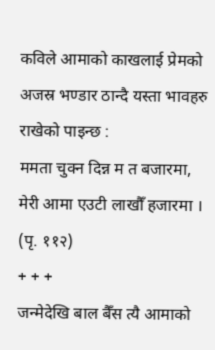कविले आमाको काखलाई प्रेमको अजस्र भण्डार ठान्दै यस्ता भावहरु राखेको पाइन्छ :
ममता चुक्न दिन्न म त बजारमा,
मेरी आमा एउटी लाखौँ हजारमा । (पृ. ११२)
+ + +
जन्मेदेखि बाल बैँस त्यै आमाको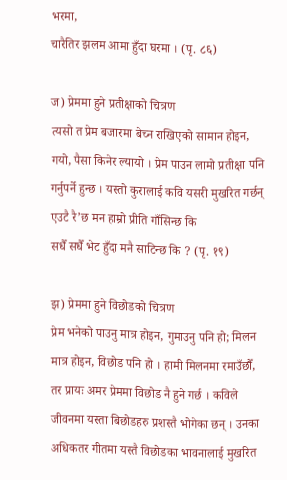भरमा,
चारैतिर झलम आमा हुँदा घरमा । (पृ. ८६)

ज) प्रेममा हुने प्रतीक्षाको चित्रण
त्यसो त प्रेम बजारमा बेच्न राखिएको सामान होइन, गयो, पैसा किनेर ल्यायो । प्रेम पाउन लामो प्रतीक्षा पनि गर्नुपर्ने हुन्छ । यस्तो कुरालाई कवि यसरी मुखरित गर्छन्
एउटै रै’छ मन हाम्रो प्रीति गाँसिन्छ कि
सधैँ सधैँ भेट हुँदा मनै साटिन्छ कि ? (पृ. १९)

झ) प्रेममा हुने विछोडको चित्रण
प्रेम भनेको पाउनु मात्र होइन, गुमाउनु पनि हो; मिलन मात्र होइन, विछोड पनि हो । हामी मिलनमा रमाउँछौँ, तर प्रायः अमर प्रेममा विछोड नै हुने गर्छ । कविले जीवनमा यस्ता बिछोडहरु प्रशस्तै भोगेका छन् । उनका अधिकतर गीतमा यस्तै विछोडका भावनालाई मुखरित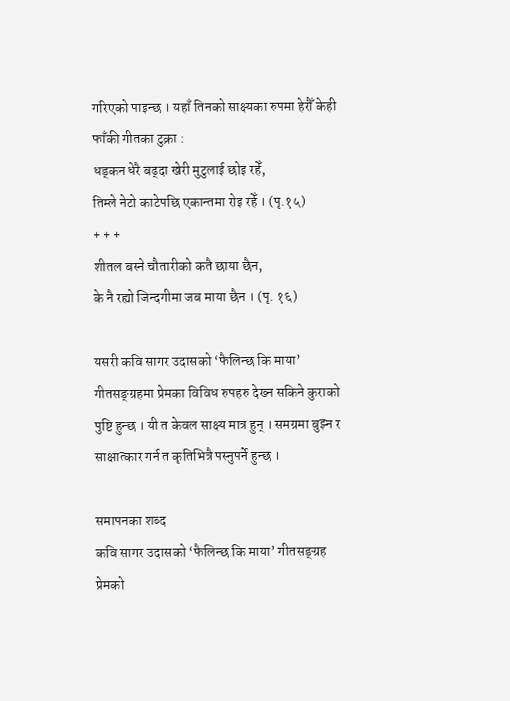गरिएको पाइन्छ । यहाँ तिनको साक्ष्यका रुपमा हेरौँ केही फाँकी गीतका टुक्रा :
धड्कन धेरै बढ्दा खेरी मुटुलाई छोइ रहेँ,
तिम्ले नेटो काटेपछि एकान्तमा रोइ रहेँ । (पृ.१५)
+ + +
शीतल बस्ने चौतारीको कतै छाया छैन,
के नै रह्यो जिन्दगीमा जब माया छैन । (पृ. १६)

यसरी कवि सागर उदासको ‘फैलिन्छ कि माया’ गीतसङ्ग्रहमा प्रेमका विविध रुपहरु देख्न सकिने कुराको पुष्टि हुन्छ । यी त केवल साक्ष्य मात्र हुन् । समग्रमा बुझ्न र साक्षात्कार गर्न त कृतिभित्रै पस्नुपर्ने हुन्छ ।

समापनका शब्द
कवि सागर उदासको ‘फैलिन्छ कि माया’ गीतसङ्ग्रह प्रेमको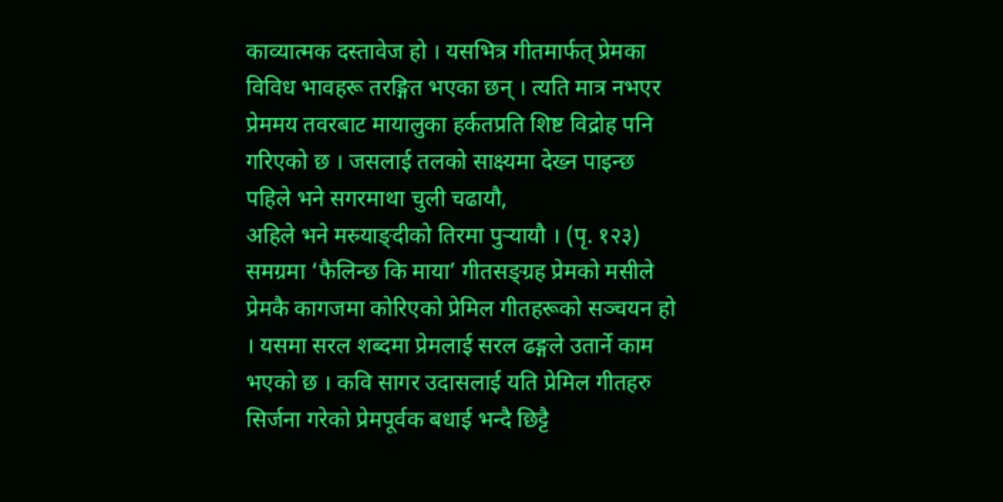काव्यात्मक दस्तावेज हो । यसभित्र गीतमार्फत् प्रेमका विविध भावहरू तरङ्गित भएका छन् । त्यति मात्र नभएर प्रेममय तवरबाट मायालुका हर्कतप्रति शिष्ट विद्रोह पनि गरिएको छ । जसलाई तलको साक्ष्यमा देख्न पाइन्छ
पहिले भने सगरमाथा चुली चढायौ,
अहिले भने मस्र्याङ्दीको तिरमा पुर्‍यायौ । (पृ. १२३)
समग्रमा ‘फैलिन्छ कि माया’ गीतसङ्ग्रह प्रेमको मसीले प्रेमकै कागजमा कोरिएको प्रेमिल गीतहरूको सञ्चयन हो । यसमा सरल शब्दमा प्रेमलाई सरल ढङ्गले उतार्ने काम भएको छ । कवि सागर उदासलाई यति प्रेमिल गीतहरु सिर्जना गरेको प्रेमपूर्वक बधाई भन्दै छिट्टै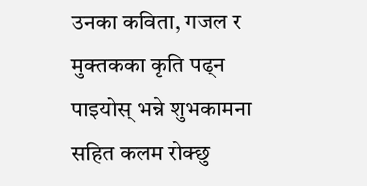उनका कविता, गजल र मुक्तकका कृति पढ्न पाइयोस् भन्ने शुभकामना सहित कलम रोक्छु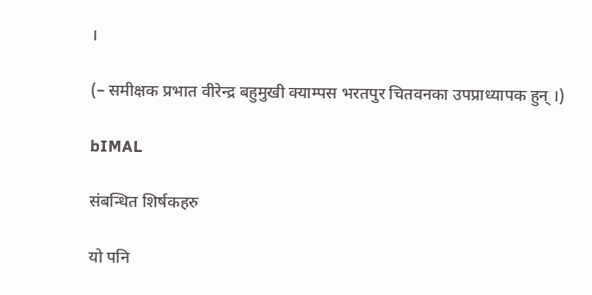।

(– समीक्षक प्रभात वीरेन्द्र बहुमुखी क्याम्पस भरतपुर चितवनका उपप्राध्यापक हुन् ।)

bIMAL

संबन्धित शिर्षकहरु

यो पनि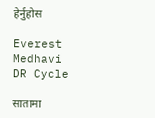हेर्नुहोस

Everest
Medhavi
DR Cycle

सातामा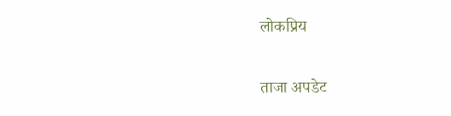लोकप्रिय

ताजा अपडेट